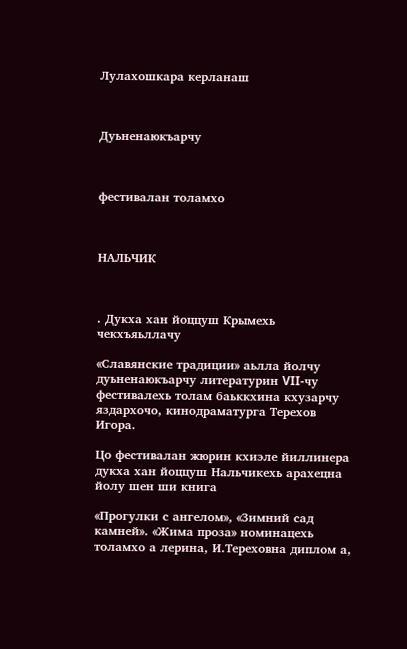Лулахошкара керланаш



Дуьненаюкъарчу



фестивалан толамхо



НАЛЬЧИК



. Дукха хан йоццуш Крымехь чекхъяьллачу

«Славянские традиции» аьлла йолчу дуьненаюкъарчу литературин VII-чу фестивалехь толам баьккхина кхузарчу яздархочо, кинодраматурга Терехов Игора.

Цо фестивалан жюрин кхиэле йиллинера дукха хан йоццуш Нальчикехь арахецна йолу шен ши книга

«Прогулки с ангелом», «Зимний сад камней». «Жима проза» номинацехь толамхо а лерина, И.Тереховна диплом а,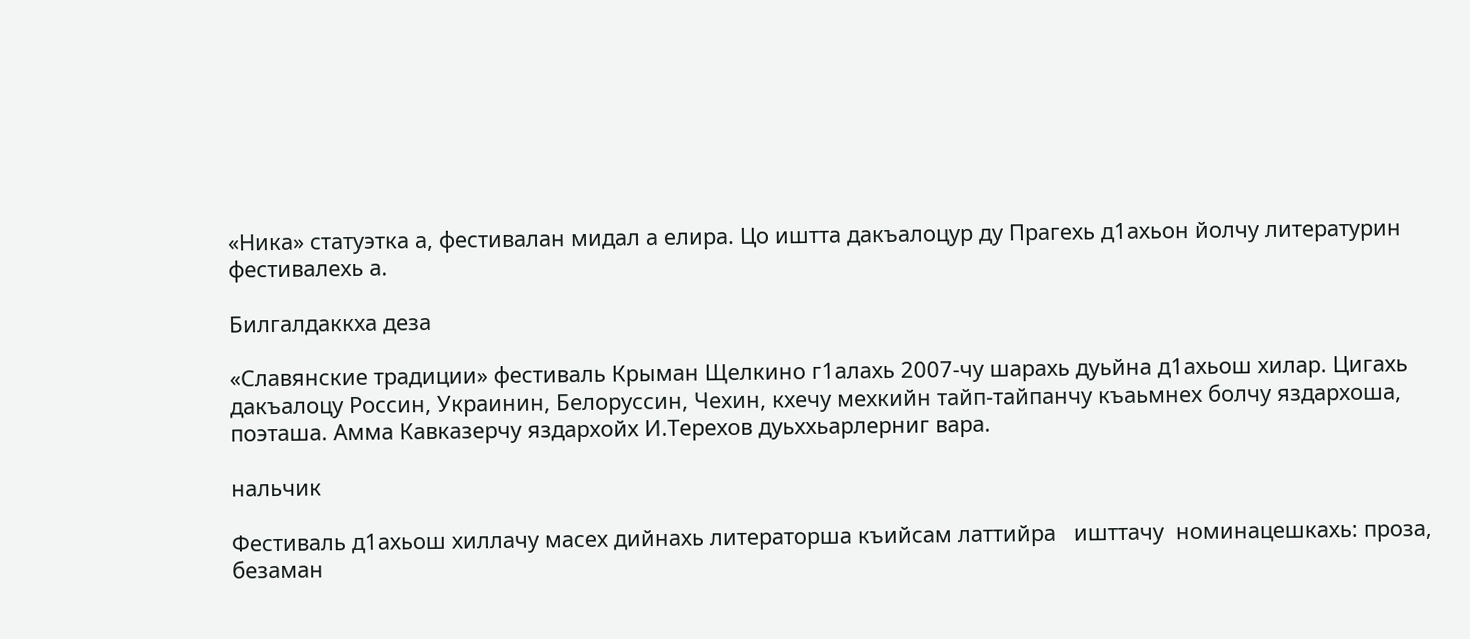«Ника» статуэтка а, фестивалан мидал а елира. Цо иштта дакъалоцур ду Прагехь д1ахьон йолчу литературин фестивалехь а.

Билгалдаккха деза

«Славянские традиции» фестиваль Крыман Щелкино г1алахь 2007-чу шарахь дуьйна д1ахьош хилар. Цигахь дакъалоцу Россин, Украинин, Белоруссин, Чехин, кхечу мехкийн тайп-тайпанчу къаьмнех болчу яздархоша, поэташа. Амма Кавказерчу яздархойх И.Терехов дуьххьарлерниг вара.

нальчик

Фестиваль д1ахьош хиллачу масех дийнахь литераторша къийсам латтийра   ишттачу  номинацешкахь: проза, безаман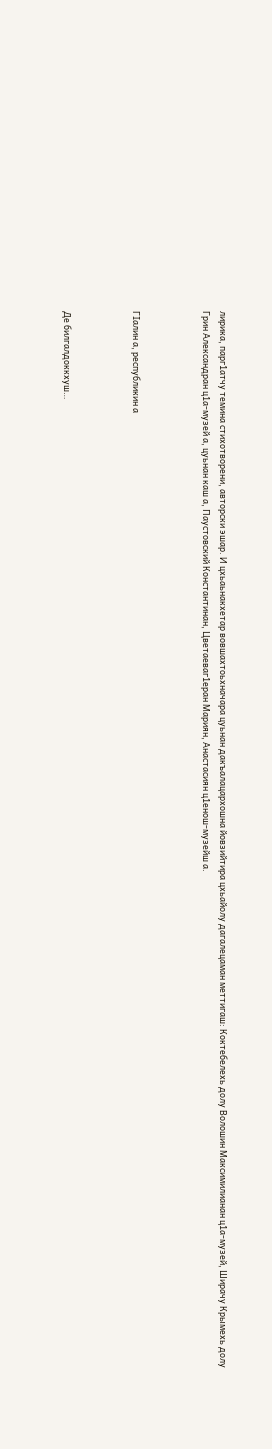лирика, парг1атчу темина стихотворени, авторски эшар. И цхьаьнакхетар вовшахтоьхначара цуьнан дакъалацархошна йовзийтира цхьайолу дагалецаман меттигаш: Коктебелехь долу Волошин Максимилианан ц1а-музей, Ширачу Крымехь долу Грин Александран ц1а-музей а, цуьнан каш а, Паустовский Константинан, Цветаеваг1еран Мариян, Анастасиян ц1енош-музейш а.



ГIалин а, республикин а



Де билгалдоккхуш…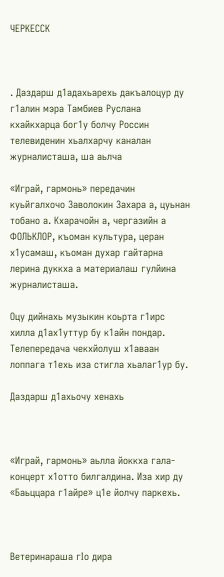ЧЕРКЕССК



. Даздарш д1адахьарехь дакъалоцур ду г1алин мэра Тамбиев Руслана кхайкхарца бог1у болчу Россин телевиденин хьалхарчу каналан журналисташа, ша аьлча

«Играй, гармонь» передачин куьйгалхочо Заволокин Захара а, цуьнан тобано а. Кхарачойн а, чергазийн а ФОЛЬКЛОР, къоман культура, церан х1усамаш, къоман духар гайтарна лерина дуккха а материалаш гулйина журналисташа.

Оцу дийнахь музыкин коьрта г1ирс хилла д1ах1уттур бу к1айн пондар. Телепередача чекхйолуш х1аваан лоппага т1ехь иза стигла хьалаг1ур бу.

Даздарш д1ахьочу хенахь



«Играй, гармонь» аьлла йоккха гала-концерт х1отто билгалдина. Иза хир ду «Баьццара г1айре» ц1е йолчу паркехь.



Ветеринараша гIо дира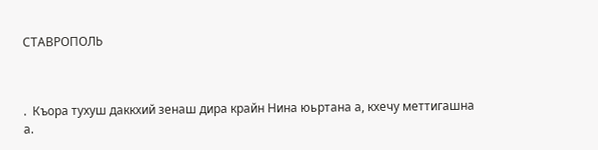СТАВРОПОЛЬ



.  Къора тухуш даккхий зенаш дира крайн Нина юьртана а, кхечу меттигашна а.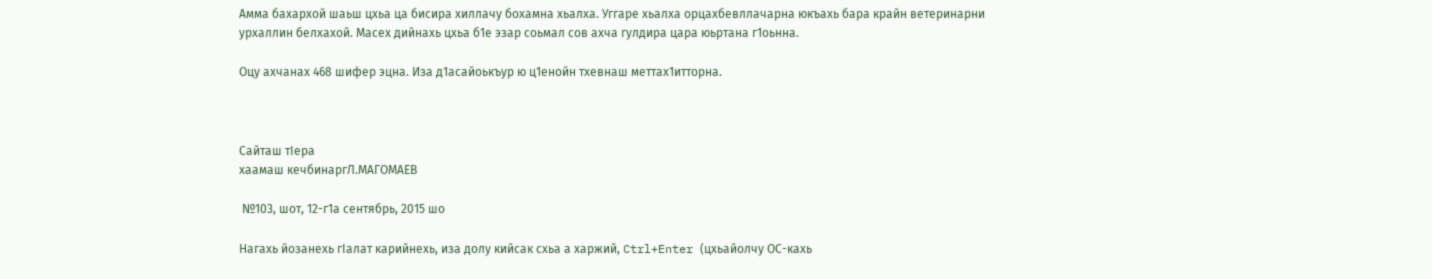Амма бахархой шаьш цхьа ца бисира хиллачу бохамна хьалха. Уггаре хьалха орцахбевллачарна юкъахь бара крайн ветеринарни урхаллин белхахой. Масех дийнахь цхьа б1е эзар соьмал сов ахча гулдира цара юьртана г1оьнна.

Оцу ахчанах 468 шифер эцна. Иза д1асайоькъур ю ц1енойн тхевнаш меттах1итторна.



Сайташ тIера
хаамаш кечбинаргЛ.МАГОМАЕВ

 №103, шот, 12-г1а сентябрь, 2015 шо

Нагахь йозанехь гIалат карийнехь, иза долу кийсак схьа а харжий, Ctrl+Enter (цхьайолчу ОС-кахь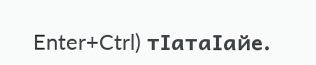Enter+Ctrl) тIатаIайе.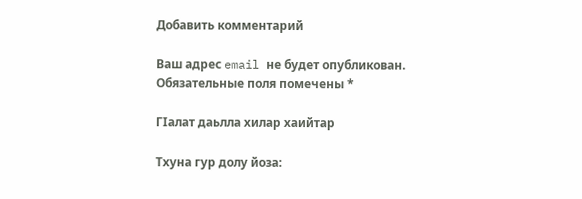Добавить комментарий

Ваш адрес email не будет опубликован. Обязательные поля помечены *

ГIалат даьлла хилар хаийтар

Тхуна гур долу йоза: